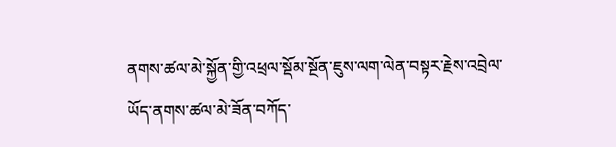ནགས་ཚལ་མེ་སྐྱོན་གྱི་འཕྲལ་སྡོམ་སྔོན་ཇུས་ལག་ལེན་བསྟར་རྗེས་འབྲེལ་ཡོད་ནགས་ཚལ་མེ་ཟོན་བཀོད་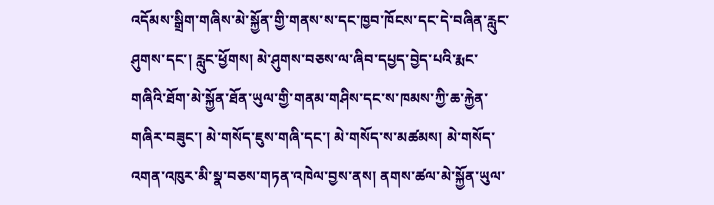འདོམས་སྒྲིག་གཞིས་མེ་སྐྱོན་གྱི་གནས་ས་དང་ཁྱབ་ཁོངས་དང་དེ་བཞིན་རླུང་ཤུགས་དང་། རླུང་ཕྱོགས། མེ་ཤུགས་བཅས་ལ་ཞིབ་དཔྱད་བྱེད་པའི་རྨང་གཞིའི་ཐོག་མེ་སྐྱོན་ཐོན་ཡུལ་གྱི་གནམ་གཤིས་དང་ས་ཁམས་ཀྱི་ཆ་རྐྱེན་གཞིར་བཟུང་། མེ་གསོད་ཇུས་གཞི་དང་། མེ་གསོད་ས་མཚམས། མེ་གསོད་འགན་འཁུར་མི་སྣ་བཅས་གཏན་འཁེལ་བྱས་ནས། ནགས་ཚལ་མེ་སྐྱོན་ཡུལ་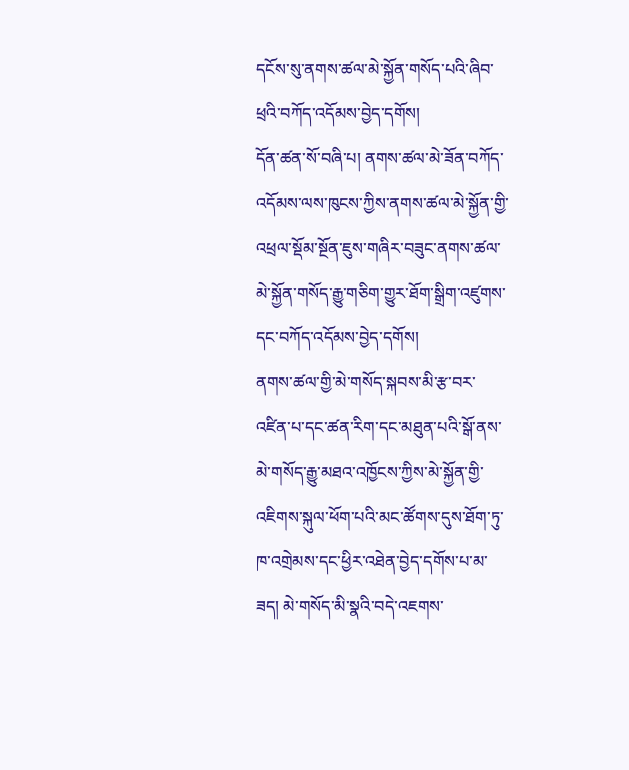དངོས་སུ་ནགས་ཚལ་མེ་སྐྱོན་གསོད་པའི་ཞིབ་ཕྲའི་བཀོད་འདོམས་བྱེད་དགོས།
དོན་ཚན་སོ་བཞི་པ། ནགས་ཚལ་མེ་ཟོན་བཀོད་འདོམས་ལས་ཁུངས་ཀྱིས་ནགས་ཚལ་མེ་སྐྱོན་གྱི་འཕྲལ་སྡོམ་སྔོན་ཇུས་གཞིར་བཟུང་ནགས་ཚལ་མེ་སྐྱོན་གསོད་རྒྱུ་གཅིག་གྱུར་ཐོག་སྒྲིག་འཛུགས་དང་བཀོད་འདོམས་བྱེད་དགོས།
ནགས་ཚལ་གྱི་མེ་གསོད་སྐབས་མི་རྩ་བར་འཛིན་པ་དང་ཚན་རིག་དང་མཐུན་པའི་སྒོ་ནས་མེ་གསོད་རྒྱུ་མཐའ་འཁྱོངས་ཀྱིས་མེ་སྐྱོན་གྱི་འཇིགས་སྐུལ་ཕོག་པའི་མང་ཚོགས་དུས་ཐོག་ཏུ་ཁ་འགྲེམས་དང་ཕྱིར་འཐེན་བྱེད་དགོས་པ་མ་ཟད། མེ་གསོད་མི་སྣའི་བདེ་འཇགས་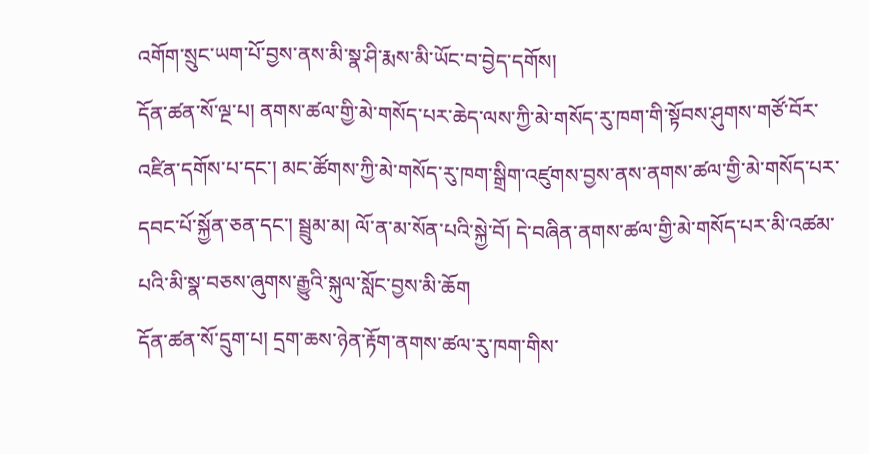འགོག་སྲུང་ཡག་པོ་བྱས་ནས་མི་སྣ་ཤི་རྨས་མི་ཡོང་བ་བྱེད་དགོས།
དོན་ཚན་སོ་ལྔ་པ། ནགས་ཚལ་གྱི་མེ་གསོད་པར་ཆེད་ལས་ཀྱི་མེ་གསོད་རུ་ཁག་གི་སྟོབས་ཤུགས་གཙོ་བོར་འཛིན་དགོས་པ་དང་། མང་ཚོགས་ཀྱི་མེ་གསོད་རུ་ཁག་སྒྲིག་འཛུགས་བྱས་ནས་ནགས་ཚལ་གྱི་མེ་གསོད་པར་དབང་པོ་སྐྱོན་ཅན་དང་། སྦྲུམ་མ། ལོ་ན་མ་སོན་པའི་སྐྱེ་བོ། དེ་བཞིན་ནགས་ཚལ་གྱི་མེ་གསོད་པར་མི་འཚམ་པའི་མི་སྣ་བཅས་ཞུགས་རྒྱུའི་སྐུལ་སློང་བྱས་མི་ཆོག
དོན་ཚན་སོ་དྲུག་པ། དྲག་ཆས་ཉེན་རྟོག་ནགས་ཚལ་རུ་ཁག་གིས་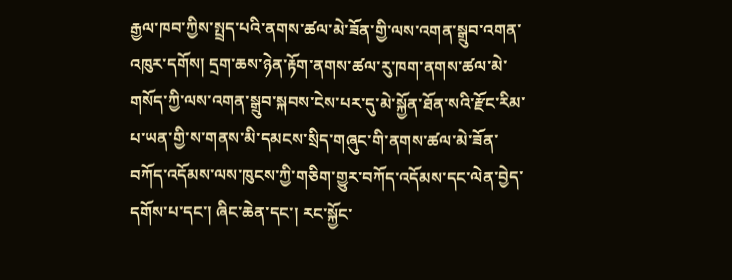རྒྱལ་ཁབ་ཀྱིས་སྤྲད་པའི་ནགས་ཚལ་མེ་ཟོན་གྱི་ལས་འགན་སྒྲུབ་འགན་འཁུར་དགོས། དྲག་ཆས་ཉེན་རྟོག་ནགས་ཚལ་རུ་ཁག་ནགས་ཚལ་མེ་གསོད་ཀྱི་ལས་འགན་སྒྲུབ་སྐབས་ངེས་པར་དུ་མེ་སྐྱོན་ཐོན་སའི་རྫོང་རིམ་པ་ཡན་གྱི་ས་གནས་མི་དམངས་སྲིད་གཞུང་གི་ནགས་ཚལ་མེ་ཟོན་བཀོད་འདོམས་ལས་ཁུངས་ཀྱི་གཅིག་གྱུར་བཀོད་འདོམས་དང་ལེན་བྱེད་དགོས་པ་དང་། ཞིང་ཆེན་དང་། རང་སྐྱོང་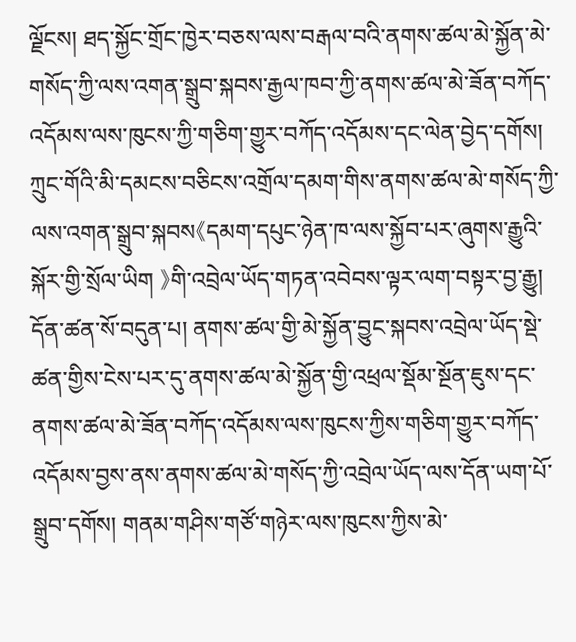ལྗོངས། ཐད་སྐྱོང་གྲོང་ཁྱེར་བཅས་ལས་བརྒལ་བའི་ནགས་ཚལ་མེ་སྐྱོན་མེ་གསོད་ཀྱི་ལས་འགན་སྒྲུབ་སྐབས་རྒྱལ་ཁབ་ཀྱི་ནགས་ཚལ་མེ་ཟོན་བཀོད་འདོམས་ལས་ཁུངས་ཀྱི་གཅིག་གྱུར་བཀོད་འདོམས་དང་ལེན་བྱེད་དགོས།
ཀྲུང་གོའི་མི་དམངས་བཅིངས་འགྲོལ་དམག་གིས་ནགས་ཚལ་མེ་གསོད་ཀྱི་ལས་འགན་སྒྲུབ་སྐབས《དམག་དཔུང་ཉེན་ཁ་ལས་སྐྱོབ་པར་ཞུགས་རྒྱུའི་སྐོར་གྱི་སྲོལ་ཡིག 》གི་འབྲེལ་ཡོད་གཏན་འབེབས་ལྟར་ལག་བསྟར་བྱ་རྒྱུ།
དོན་ཚན་སོ་བདུན་པ། ནགས་ཚལ་གྱི་མེ་སྐྱོན་བྱུང་སྐབས་འབྲེལ་ཡོད་སྡེ་ཚན་གྱིས་ངེས་པར་དུ་ནགས་ཚལ་མེ་སྐྱོན་གྱི་འཕྲལ་སྡོམ་སྔོན་ཇུས་དང་ནགས་ཚལ་མེ་ཟོན་བཀོད་འདོམས་ལས་ཁུངས་ཀྱིས་གཅིག་གྱུར་བཀོད་འདོམས་བྱས་ནས་ནགས་ཚལ་མེ་གསོད་ཀྱི་འབྲེལ་ཡོད་ལས་དོན་ཡག་པོ་སྒྲུབ་དགོས། གནམ་གཤིས་གཙོ་གཉེར་ལས་ཁུངས་ཀྱིས་མེ་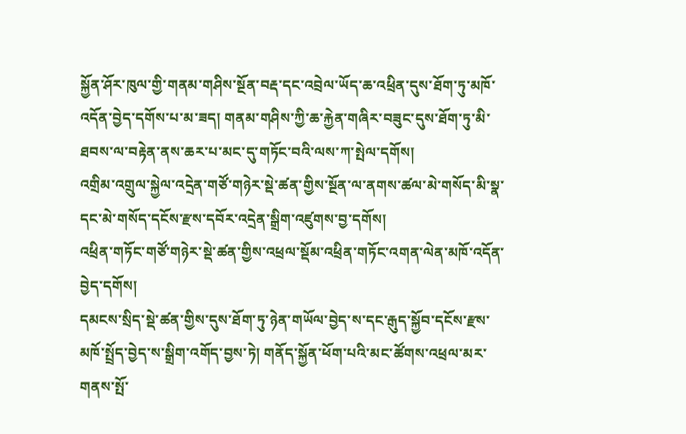སྐྱོན་ཤོར་ཁུལ་གྱི་གནམ་གཤིས་སྔོན་བརྡ་དང་འབྲེལ་ཡོད་ཆ་འཕྲིན་དུས་ཐོག་ཏུ་མཁོ་འདོན་བྱེད་དགོས་པ་མ་ཟད། གནམ་གཤིས་ཀྱི་ཆ་རྐྱེན་གཞིར་བཟུང་དུས་ཐོག་ཏུ་མི་ཐབས་ལ་བརྟེན་ནས་ཆར་པ་མང་དུ་གཏོང་བའི་ལས་ཀ་སྤེལ་དགོས།
འགྲིམ་འགྲུལ་སྐྱེལ་འདྲེན་གཙོ་གཉེར་སྡེ་ཚན་གྱིས་སྔོན་ལ་ནགས་ཚལ་མེ་གསོད་མི་སྣ་དང་མེ་གསོད་དངོས་རྫས་དབོར་འདྲེན་སྒྲིག་འཛུགས་བྱ་དགོས།
འཕྲིན་གཏོང་གཙོ་གཉེར་སྡེ་ཚན་གྱིས་འཕྲལ་སྡོམ་འཕྲིན་གཏོང་འགན་ལེན་མཁོ་འདོན་བྱེད་དགོས།
དམངས་སྲིད་སྡེ་ཚན་གྱིས་དུས་ཐོག་ཏུ་ཉེན་གཡོལ་བྱེད་ས་དང་རྒུད་སྐྱོབ་དངོས་རྫས་མཁོ་སྤྲོད་བྱེད་ས་སྒྲིག་འགོད་བྱས་ཏེ། གནོད་སྐྱོན་ཕོག་པའི་མང་ཚོགས་འཕྲལ་མར་གནས་སྤོ་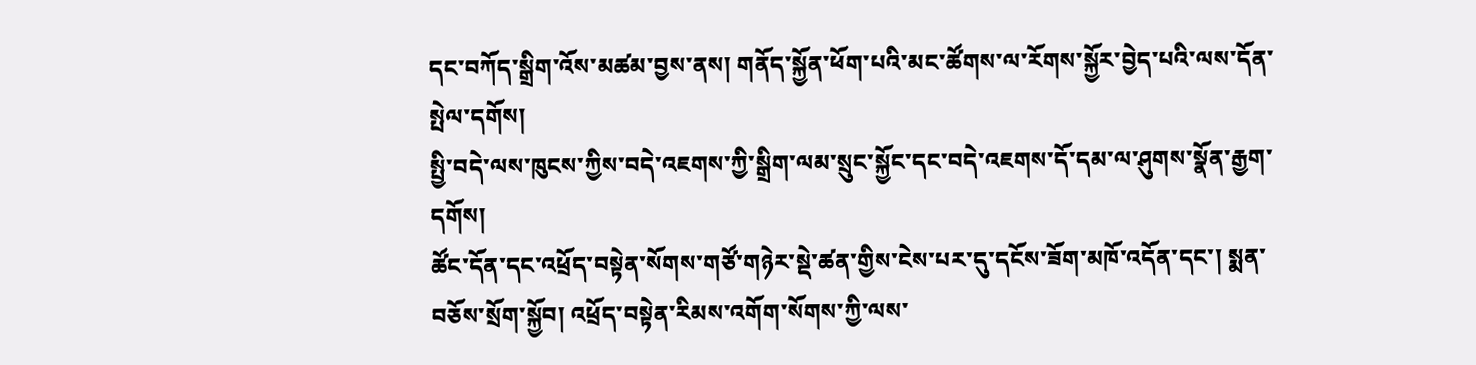དང་བཀོད་སྒྲིག་འོས་མཚམ་བྱས་ནས། གནོད་སྐྱོན་ཕོག་པའི་མང་ཚོགས་ལ་རོགས་སྐྱོར་བྱེད་པའི་ལས་དོན་སྤེལ་དགོས།
སྤྱི་བདེ་ལས་ཁུངས་ཀྱིས་བདེ་འཇགས་ཀྱི་སྒྲིག་ལམ་སྲུང་སྐྱོང་དང་བདེ་འཇགས་དོ་དམ་ལ་ཤུགས་སྣོན་རྒྱག་དགོས།
ཚོང་དོན་དང་འཕྲོད་བསྟེན་སོགས་གཙོ་གཉེར་སྡེ་ཚན་གྱིས་ངེས་པར་དུ་དངོས་ཟོག་མཁོ་འདོན་དང་། སྨན་བཅོས་སྲོག་སྐྱོབ། འཕྲོད་བསྟེན་རིམས་འགོག་སོགས་ཀྱི་ལས་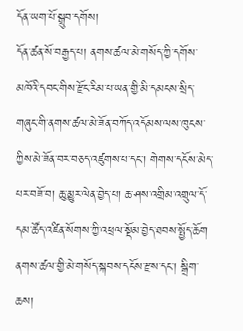དོན་ཡག་པོ་སྒྲུབ་དགོས།
དོན་ཚན་སོ་བརྒྱད་པ། ནགས་ཚལ་མེ་གསོད་ཀྱི་དགོས་མཁོའི་དབང་གིས་རྫོང་རིམ་པ་ཡན་གྱི་མི་དམངས་སྲིད་གཞུང་གི་ནགས་ཚལ་མེ་ཟོན་བཀོད་འདོམས་ལས་ཁུངས་ཀྱིས་མེ་ཟོན་བར་བཅད་འཛུགས་པ་དང་། གེགས་དངོས་མེད་པར་བཟོ་བ། ཆུ་མྱུར་ལེན་བྱེད་པ། ཆ་ཤས་འགྲིམ་འགྲུལ་དོ་དམ་ཚོད་འཛིན་སོགས་ཀྱི་འཕྲལ་སྡོམ་བྱེད་ཐབས་སྤྱོད་ཆོག
ནགས་ཚལ་གྱི་མེ་གསོད་སྐབས་དངོས་རྫས་དང་། སྒྲིག་ཆས།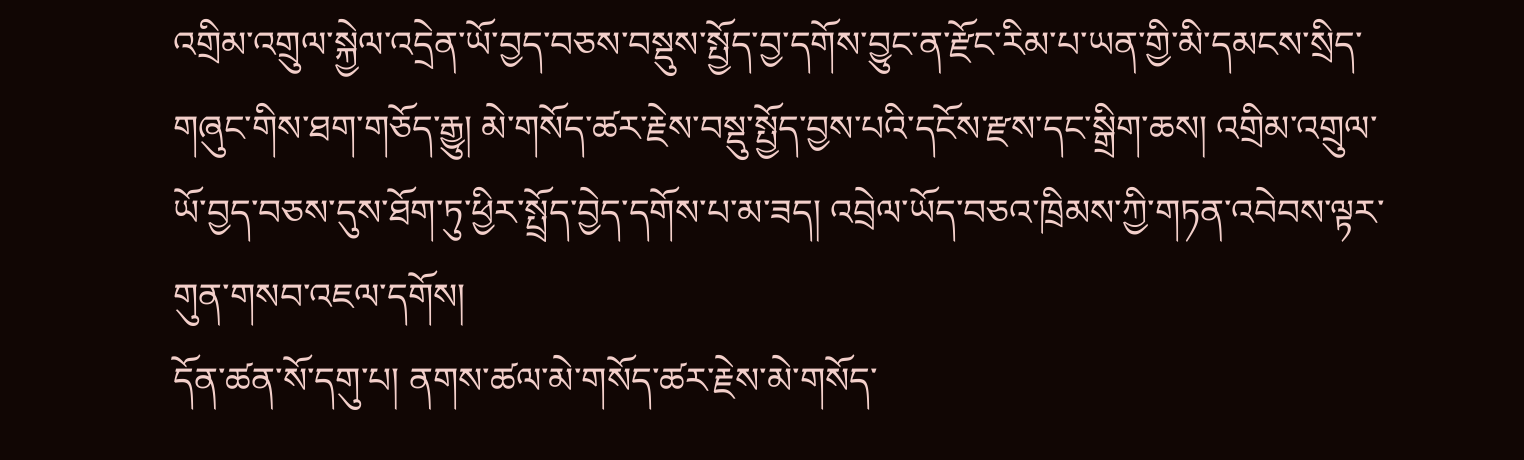འགྲིམ་འགྲུལ་སྐྱེལ་འདྲེན་ཡོ་བྱད་བཅས་བསྡུས་སྤྱོད་བྱ་དགོས་བྱུང་ན་རྫོང་རིམ་པ་ཡན་གྱི་མི་དམངས་སྲིད་གཞུང་གིས་ཐག་གཅོད་རྒྱུ། མེ་གསོད་ཚར་རྗེས་བསྡུ་སྤྱོད་བྱས་པའི་དངོས་རྫས་དང་སྒྲིག་ཆས། འགྲིམ་འགྲུལ་ཡོ་བྱད་བཅས་དུས་ཐོག་ཏུ་ཕྱིར་སྤྲོད་བྱེད་དགོས་པ་མ་ཟད། འབྲེལ་ཡོད་བཅའ་ཁྲིམས་ཀྱི་གཏན་འབེབས་ལྟར་གུན་གསབ་འཇལ་དགོས།
དོན་ཚན་སོ་དགུ་པ། ནགས་ཚལ་མེ་གསོད་ཚར་རྗེས་མེ་གསོད་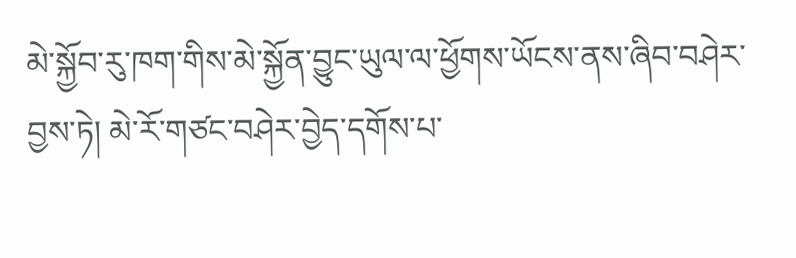མེ་སྐྱོབ་རུ་ཁག་གིས་མེ་སྐྱོན་བྱུང་ཡུལ་ལ་ཕྱོགས་ཡོངས་ནས་ཞིབ་བཤེར་བྱས་ཏེ། མེ་རོ་གཙང་བཤེར་བྱེད་དགོས་པ་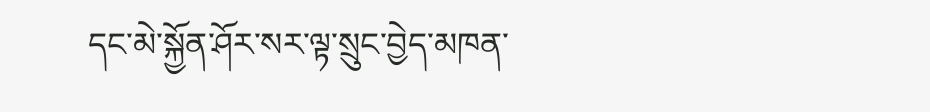དང་མེ་སྐྱོན་ཤོར་སར་ལྟ་སྲུང་བྱེད་མཁན་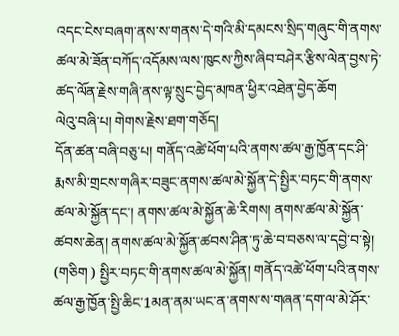འདང་ངེས་བཞག་ནས་ས་གནས་དེ་གའི་མི་དམངས་སྲིད་གཞུང་གི་ནགས་ཚལ་མེ་ཟོན་བཀོད་འདོམས་ལས་ཁུངས་ཀྱིས་ཞིབ་བཤེར་རྩིས་ལེན་བྱས་ཏེ་ཚད་ལོན་རྗེས་གཞི་ནས་ལྟ་སྲུང་བྱེད་མཁན་ཕྱིར་འཐེན་བྱེད་ཆོག
ལེའུ་བཞི་པ། གེགས་རྗེས་ཐག་གཅོད།
དོན་ཚན་བཞི་བཅུ་པ། གནོད་འཚེ་ཕོག་པའི་ནགས་ཚལ་རྒྱ་ཁྱོན་དང་ཤི་རྨས་མི་གྲངས་གཞིར་བཟུང་ནགས་ཚལ་མེ་སྐྱོན་དེ་སྤྱིར་བཏང་གི་ནགས་ཚལ་མེ་སྐྱོན་དང་། ནགས་ཚལ་མེ་སྐྱོན་ཆེ་རིགས། ནགས་ཚལ་མེ་སྐྱོན་ཚབས་ཆེན། ནགས་ཚལ་མེ་སྐྱོན་ཚབས་ཤིན་ཏུ་ཆེ་བ་བཅས་ལ་དབྱེ་བ་སྟེ།
(གཅིག ) སྤྱིར་བཏང་གི་ནགས་ཚལ་མེ་སྐྱོན། གནོད་འཚེ་ཕོག་པའི་ནགས་ཚལ་རྒྱ་ཁྱོན་སྤྱི་ཆིང་1མན་ནམ་ཡང་ན་ནགས་ས་གཞན་དག་ལ་མེ་ཤོར་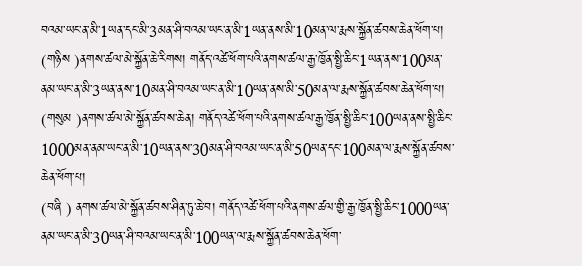བའམ་ཡང་ན་མི་1ཡན་དང་མི་3མན་ཤི་བའམ་ཡང་ན་མི་1ཡན་ནས་མི་10མན་ལ་རྨས་སྐྱོན་ཚབས་ཆེན་ཕོག་པ།
(གཉིས )ནགས་ཚལ་མེ་སྐྱོན་ཆེ་རིགས། གནོད་འཚེ་ཕོག་པའི་ནགས་ཚལ་རྒྱ་ཁྱོན་སྤྱི་ཆིང་1ཡན་ནས་100མན་ནམ་ཡང་ན་མི་3ཡན་ནས་10མན་ཤི་བའམ་ཡང་ན་མི་10ཡན་ནས་མི་50མན་ལ་རྨས་སྐྱོན་ཚབས་ཆེན་ཕོག་པ།
(གསུམ )ནགས་ཚལ་མེ་སྐྱོན་ཚབས་ཆེན། གནོད་འཚེ་ཕོག་པའི་ནགས་ཚལ་རྒྱ་ཁྱོན་སྤྱི་ཆིང་100ཡན་ནས་སྤྱི་ཆིང་1000མན་ནམ་ཡང་ན་མི་10ཡན་ནས་30མན་ཤི་བའམ་ཡང་ན་མི་50ཡན་དང་100མན་ལ་རྨས་སྐྱོན་ཚབས་ཆེན་ཕོག་པ།
(བཞི ) ནགས་ཚལ་མེ་སྐྱོན་ཚབས་ཤིན་ཏུ་ཆེ་བ། གནོད་འཚེ་ཕོག་པའི་ནགས་ཚལ་གྱི་རྒྱ་ཁྱོན་སྤྱི་ཆིང་1000ཡན་ནམ་ཡང་ན་མི་30ཡན་ཤི་བའམ་ཡང་ན་མི་100ཡན་ལ་རྨས་སྐྱོན་ཚབས་ཆེན་ཕོག་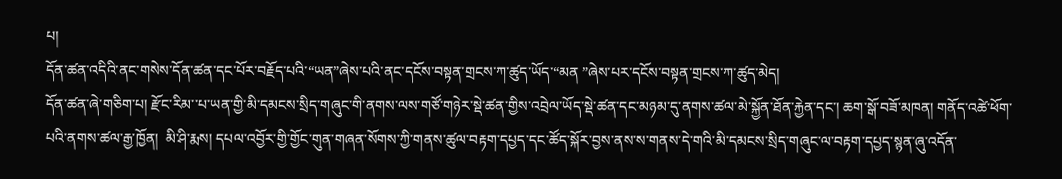པ།
དོན་ཚན་འདིའི་ནང་གསེས་དོན་ཚན་དང་པོར་བརྗོད་པའི་“ཡན”ཞེས་པའི་ནང་དངོས་བསྟན་གྲངས་ཀ་ཚུད་ཡོད་“མན ”ཞེས་པར་དངོས་བསྟན་གྲངས་ཀ་ཚུད་མེད།
དོན་ཚན་ཞེ་གཅིག་པ། རྫོང་རིམ་་པ་ཡན་གྱི་མི་དམངས་སྲིད་གཞུང་གི་ནགས་ལས་གཙོ་གཉེར་སྡེ་ཚན་གྱིས་འབྲེལ་ཡོད་སྡེ་ཚན་དང་མཉམ་དུ་ནགས་ཚལ་མེ་སྐྱོན་ཐོན་རྐྱེན་དང་། ཆག་སྒོ་བཟོ་མཁན། གནོད་འཚེ་ཕོག་པའི་ནགས་ཚལ་རྒྱ་ཁྱོན།  མི་ཤི་རྨས། དཔལ་འབྱོར་གྱི་གྱོང་གུན་གཞན་སོགས་ཀྱི་གནས་ཚུལ་བརྟག་དཔྱད་དང་ཚོད་སྐོར་བྱས་ནས་ས་གནས་དེ་གའི་མི་དམངས་སྲིད་གཞུང་ལ་བརྟག་དཔྱད་སྙན་ཞུ་འདོན་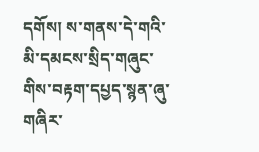དགོས། ས་གནས་དེ་གའི་མི་དམངས་སྲིད་གཞུང་གིས་བརྟག་དཔྱད་སྙན་ཞུ་གཞིར་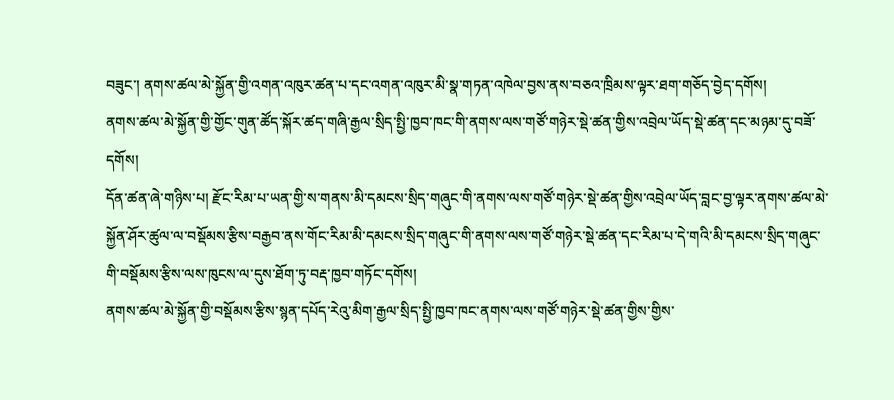བཟུང་། ནགས་ཚལ་མེ་སྐྱོན་གྱི་འགན་འཁུར་ཚན་པ་དང་འགན་འཁུར་མི་སྣ་གཏན་འཁེལ་བྱས་ནས་བཅའ་ཁྲིམས་ལྟར་ཐག་གཅོད་བྱེད་དགོས།
ནགས་ཚལ་མེ་སྐྱོན་གྱི་གྱོང་གུན་ཚོད་སྐོར་ཚད་གཞི་རྒྱལ་སྲིད་སྤྱི་ཁྱབ་ཁང་གི་ནགས་ལས་གཙོ་གཉེར་སྡེ་ཚན་གྱིས་འབྲེལ་ཡོད་སྡེ་ཚན་དང་མཉམ་དུ་བཟོ་དགོས།
དོན་ཚན་ཞེ་གཉིས་པ། རྫོང་རིམ་པ་ཡན་གྱི་ས་གནས་མི་དམངས་སྲིད་གཞུང་གི་ནགས་ལས་གཙོ་གཉེར་སྡེ་ཚན་གྱིས་འབྲེལ་ཡོད་བླང་བྱ་ལྟར་ནགས་ཚལ་མེ་སྐྱོན་ཤོར་ཚུལ་ལ་བསྡོམས་རྩིས་བརྒྱབ་ནས་གོང་རིམ་མི་དམངས་སྲིད་གཞུང་གི་ནགས་ལས་གཙོ་གཉེར་སྡེ་ཚན་དང་རིམ་པ་དེ་གའི་མི་དམངས་སྲིད་གཞུང་གི་བསྡོམས་རྩིས་ལས་ཁུངས་ལ་དུས་ཐོག་ཏུ་བརྡ་ཁྱབ་གཏོང་དགོས།
ནགས་ཚལ་མེ་སྐྱོན་གྱི་བསྡོམས་རྩིས་སྙན་དཔོད་རེའུ་མིག་རྒྱལ་སྲིད་སྤྱི་ཁྱབ་ཁང་ནགས་ལས་གཙོ་གཉེར་སྡེ་ཚན་གྱིས་གྱིས་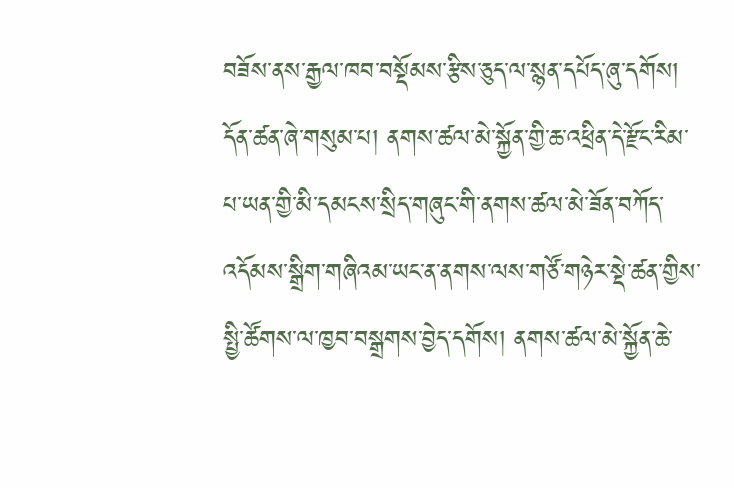བཟོས་ནས་རྒྱལ་ཁབ་བསྡོམས་རྩིས་ཅུད་ལ་སྙན་དཔོད་ཞུ་དགོས།
དོན་ཚན་ཞེ་གསུམ་པ། ནགས་ཚལ་མེ་སྐྱོན་གྱི་ཆ་འཕྲིན་དེ་རྫོང་རིམ་པ་ཡན་གྱི་མི་དམངས་སྲིད་གཞུང་གི་ནགས་ཚལ་མེ་ཟོན་བཀོད་འདོམས་སྒྲིག་གཞིའམ་ཡང་ན་ནགས་ལས་གཙོ་གཉེར་སྡེ་ཚན་གྱིས་སྤྱི་ཚོགས་ལ་ཁྱབ་བསྒྲགས་བྱེད་དགོས། ནགས་ཚལ་མེ་སྐྱོན་ཆེ་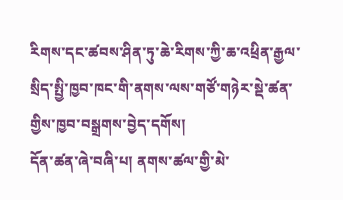རིགས་དང་ཚབས་ཤིན་ཏུ་ཆེ་རིགས་ཀྱི་ཆ་འཕྲིན་རྒྱལ་སྲིད་སྤྱི་ཁྱབ་ཁང་གི་ནགས་ལས་གཙོ་གཉེར་སྡེ་ཚན་གྱིས་ཁྱབ་བསྒྲགས་བྱེད་དགོས།
དོན་ཚན་ཞེ་བཞི་པ། ནགས་ཚལ་གྱི་མེ་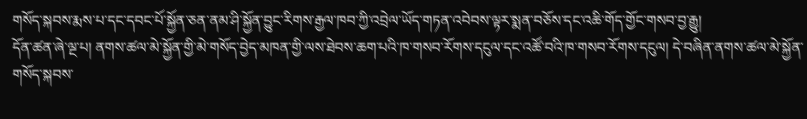གསོད་སྐབས་རྨས་པ་དང་དབང་པོ་སྐྱོན་ཅན་ནམ་ཤི་སྐྱོན་བྱུང་རིགས་རྒྱལ་ཁབ་ཀྱི་འབྲེལ་ཡོད་གཏན་འབེབས་ལྟར་སྨན་བཅོས་དང་འཆི་གོད་གྱོང་གསབ་བྱ་རྒྱུ།
དོན་ཚན་ཞེ་ལྔ་པ། ནགས་ཚལ་མེ་སྐྱོན་གྱི་མེ་གསོད་བྱེད་མཁན་གྱི་ལས་ཐེབས་ཆག་པའི་ཁ་གསབ་རོགས་དངུལ་དང་འཚོ་བའི་ཁ་གསབ་རོགས་དངུལ། དེ་བཞིན་ནགས་ཚལ་མེ་སྐྱོན་གསོད་སྐབས་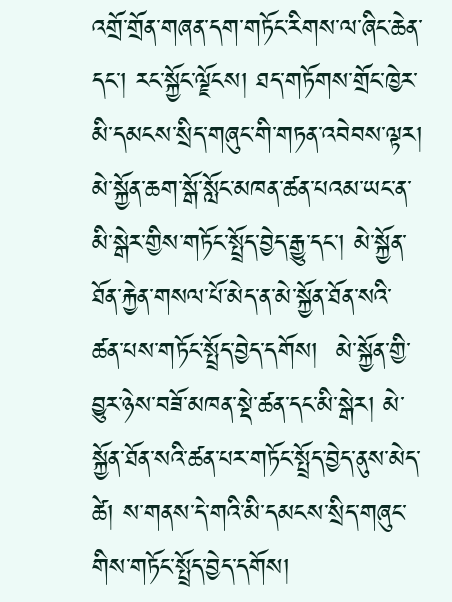འགྲོ་གྲོན་གཞན་དག་གཏོང་རིགས་ལ་ཞིང་ཆེན་དང་། རང་སྐྱོང་ལྗོངས། ཐད་གཏོགས་གྲོང་ཁྱེར་མི་དམངས་སྲིད་གཞུང་གི་གཏན་འབེབས་ལྟར། མེ་སྐྱོན་ཆག་སྒོ་སློང་མཁན་ཚན་པའམ་ཡང་ན་མི་སྒེར་གྱིས་གཏོང་སྤྲོད་བྱེད་རྒྱུ་དང་། མེ་སྐྱོན་ཐོན་རྐྱེན་གསལ་པོ་མེད་ན་མེ་སྐྱོན་ཐོན་སའི་ཚན་པས་གཏོང་སྤྲོད་བྱེད་དགོས།  མེ་སྐྱོན་གྱི་བྱུར་ཉེས་བཟོ་མཁན་སྡེ་ཚན་དང་མི་སྒེར། མེ་སྐྱོན་ཐོན་སའི་ཚན་པར་གཏོང་སྤྲོད་བྱེད་ནུས་མེད་ཚེ། ས་གནས་དེ་གའི་མི་དམངས་སྲིད་གཞུང་གིས་གཏོང་སྤྲོད་བྱེད་དགོས།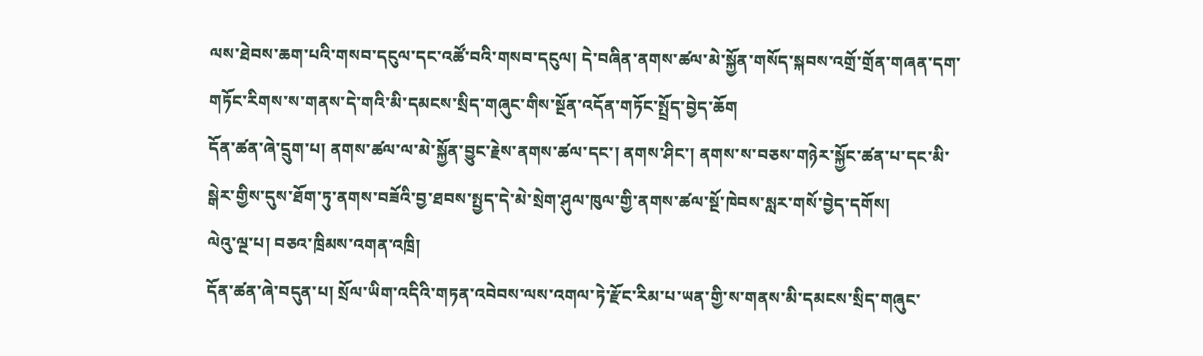ལས་ཐེབས་ཆག་པའི་གསབ་དངུལ་དང་འཚོ་བའི་གསབ་དངུལ། དེ་བཞིན་ནགས་ཚལ་མེ་སྐྱོན་གསོད་སྐབས་འགྲོ་གྲོན་གཞན་དག་གཏོང་རིགས་ས་གནས་དེ་གའི་མི་དམངས་སྲིད་གཞུང་གིས་སྔོན་འདོན་གཏོང་སྤྲོད་བྱེད་ཆོག
དོན་ཚན་ཞེ་དྲུག་པ། ནགས་ཚལ་ལ་མེ་སྐྱོན་བྱུང་རྗེས་ནགས་ཚལ་དང་། ནགས་ཤིང་། ནགས་ས་བཅས་གཉེར་སྐྱོང་ཚན་པ་དང་མི་སྒེར་གྱིས་དུས་ཐོག་ཏུ་ནགས་བཟོའི་བྱ་ཐབས་སྤྱད་དེ་མེ་སྲེག་ཤུལ་ཁུལ་གྱི་ནགས་ཚལ་སྔོ་ཁེབས་སླར་གསོ་བྱེད་དགོས།
ལེའུ་ལྔ་པ། བཅའ་ཁྲིམས་འགན་འཁྲི།
དོན་ཚན་ཞེ་བདུན་པ། སྲོལ་ཡིག་འདིའི་གཏན་འབེབས་ལས་འགལ་ཏེ་རྫོང་རིམ་པ་ཡན་གྱི་ས་གནས་མི་དམངས་སྲིད་གཞུང་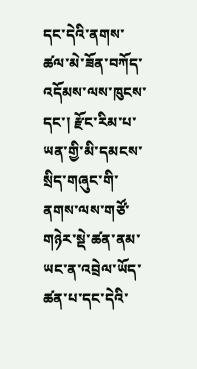དང་དེའི་ནགས་ཚལ་མེ་ཟོན་བཀོད་འདོམས་ལས་ཁུངས་དང་། རྫོང་རིམ་པ་ཡན་གྱི་མི་དམངས་སྲིད་གཞུང་གི་ནགས་ལས་གཙོ་གཉེར་སྡེ་ཚན་ནམ་ཡང་ན་འབྲེལ་ཡོད་ཚན་པ་དང་དེའི་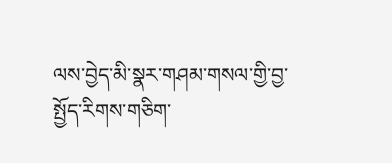ལས་བྱེད་མི་སྣར་གཤམ་གསལ་གྱི་བྱ་སྤྱོད་རིགས་གཅིག་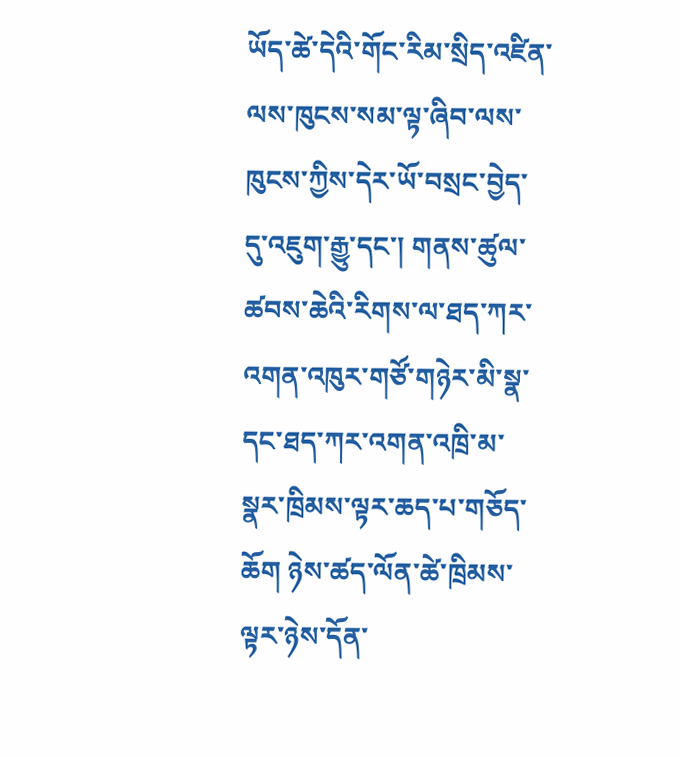ཡོད་ཚེ་དེའི་གོང་རིམ་སྲིད་འཛིན་ལས་ཁུངས་སམ་ལྟ་ཞིབ་ལས་ཁུངས་ཀྱིས་དེར་ཡོ་བསྲང་བྱེད་དུ་འཇུག་རྒྱུ་དང་། གནས་ཚུལ་ཚབས་ཆེའི་རིགས་ལ་ཐད་ཀར་འགན་འཁུར་གཙོ་གཉེར་མི་སྣ་དང་ཐད་ཀར་འགན་འཁྲི་མ་སྣར་ཁྲིམས་ལྟར་ཆད་པ་གཅོད་ཆོག ཉེས་ཚད་ལོན་ཚེ་ཁྲིམས་ལྟར་ཉེས་དོན་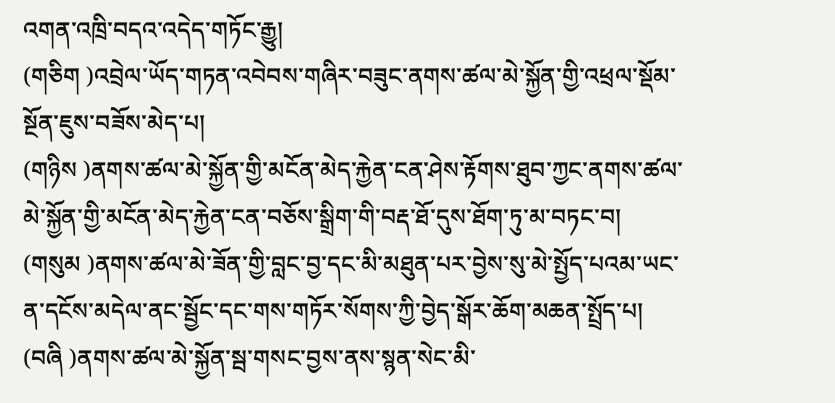འགན་འཁྲི་བདའ་འདེད་གཏོང་རྒྱུ།
(གཅིག )འབྲེལ་ཡོད་གཏན་འབེབས་གཞིར་བཟུང་ནགས་ཚལ་མེ་སྐྱོན་གྱི་འཕྲལ་སྡོམ་སྔོན་ཇུས་བཟོས་མེད་པ།
(གཉིས )ནགས་ཚལ་མེ་སྐྱོན་གྱི་མངོན་མེད་རྐྱེན་ངན་ཤེས་རྟོགས་ཐུབ་ཀྱང་ནགས་ཚལ་མེ་སྐྱོན་གྱི་མངོན་མེད་རྐྱེན་ངན་བཅོས་སྒྲིག་གི་བརྡ་ཐོ་དུས་ཐོག་ཏུ་མ་བཏང་བ།
(གསུམ )ནགས་ཚལ་མེ་ཟོན་གྱི་བླང་བྱ་དང་མི་མཐུན་པར་བྱེས་སུ་མེ་སྤྱོད་པའམ་ཡང་ན་དངོས་མདེལ་ནང་སྦྱོང་དང་གས་གཏོར་སོགས་ཀྱི་བྱེད་སྒོར་ཆོག་མཆན་སྤྲོད་པ།
(བཞི )ནགས་ཚལ་མེ་སྐྱོན་སྦ་གསང་བྱས་ནས་སྙན་སེང་མི་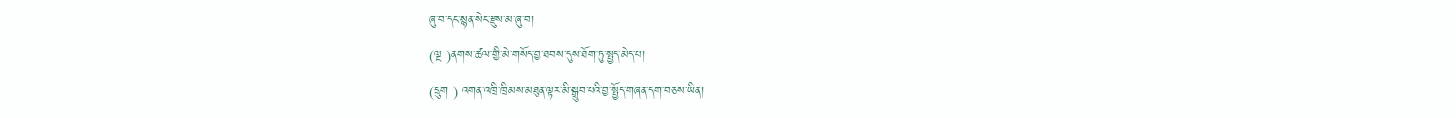ཞུ་བ་དང་སྙན་སེང་རྫུས་མ་ཞུ་བ།
(ལྔ )ནགས་ཚལ་གྱི་མེ་གསོད་བྱ་ཐབས་དུས་ཐོག་ཏུ་སྤྱད་མེད་པ།
(དྲུག ) འགན་འཁྲི་ཁྲིམས་མཐུན་ལྟར་མི་སྒྲུབ་པའི་བྱ་སྤྱོད་གཞན་དག་བཅས་ཡིན།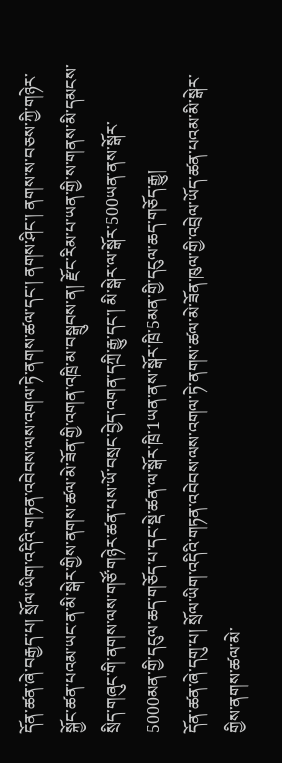དོན་ཚན་ཞེ་བརྒྱད་པ། སྲོལ་ཡིག་འདིའི་གཏན་འབེབས་ལས་འགལ་ཏེ་ནགས་ཚལ་དང་། ནགས་ཤིང་། ནགས་ས་བཅས་ཀྱི་གཉེར་སྐྱོང་ཚན་པའམ་ཡང་ན་མི་སྒེར་གྱིས་ནགས་ཚལ་མེ་ཟོན་གྱི་འགན་འཁྲི་མ་བསྒྲུབས་ན། རྫོང་རིམ་པ་ཡན་གྱི་ས་གནས་མི་དམངས་སྲིད་གཞུང་གི་ནགས་ལས་གཙོ་གཉེར་ཚན་པས་ཡོ་བསྲང་བྱེད་འགན་དཀྲི་རྒྱུ་དང་། མི་སྒེར་ལ་སྒོར་500ཡན་ནས་སྒོར་5000མན་གྱི་དངུལ་ཆད་གཅོད་པ་དང་སྡེ་ཚན་ལ་སྒོར་ཁྲི་1ཡན་ནས་སྒོར་ཁྲི་5མན་གྱི་དངུལ་ཆད་གཅོད་རྒྱུ།
དོན་ཚན་ཞེ་དགུ་པ། སྲོལ་ཡིག་འདིའི་གཏན་འབེབས་ལས་འགལ་ཏེ་ནགས་ཚལ་མེ་ཟོན་ཁུལ་གྱི་འབྲེལ་ཡོད་ཚན་པའམ་མི་སྒེར་གྱིས་ནགས་ཚལ་མེ་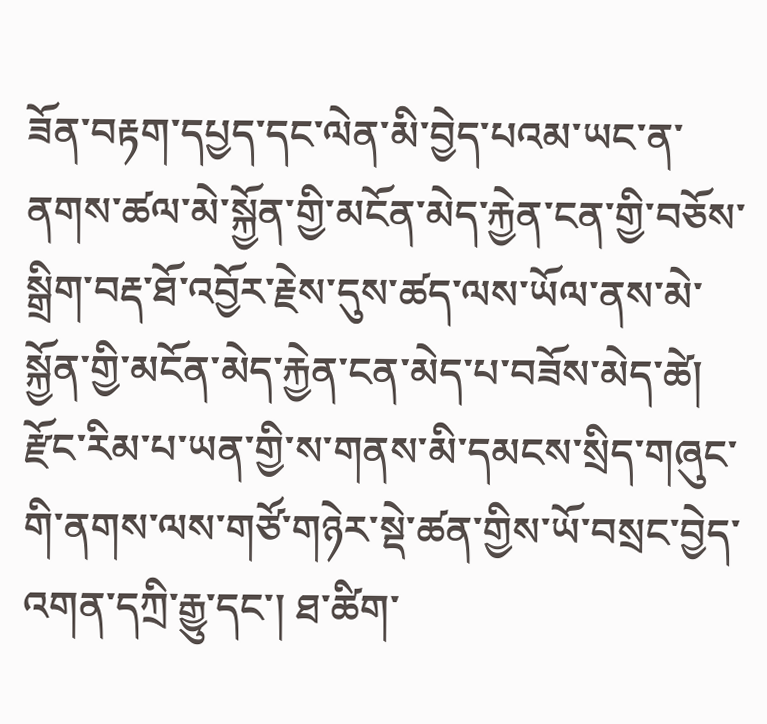ཟོན་བརྟག་དཔྱད་དང་ལེན་མི་བྱེད་པའམ་ཡང་ན་ནགས་ཚལ་མེ་སྐྱོན་གྱི་མངོན་མེད་རྐྱེན་ངན་གྱི་བཅོས་སྒྲིག་བརྡ་ཐོ་འབྱོར་རྗེས་དུས་ཚད་ལས་ཡོལ་ནས་མེ་སྐྱོན་གྱི་མངོན་མེད་རྐྱེན་ངན་མེད་པ་བཟོས་མེད་ཚེ། རྫོང་རིམ་པ་ཡན་གྱི་ས་གནས་མི་དམངས་སྲིད་གཞུང་གི་ནགས་ལས་གཙོ་གཉེར་སྡེ་ཚན་གྱིས་ཡོ་བསྲང་བྱེད་འགན་དཀྲི་རྒྱུ་དང་། ཐ་ཚིག་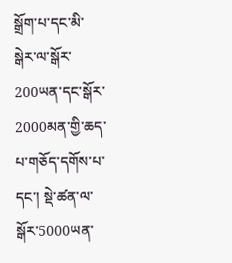སྒྲོག་པ་དང་མི་སྒེར་ལ་སྒོར་200ཡན་དང་སྒོར་2000མན་གྱི་ཆད་པ་གཅོད་དགོས་པ་དང་། སྡེ་ཚན་ལ་སྒོར་5000ཡན་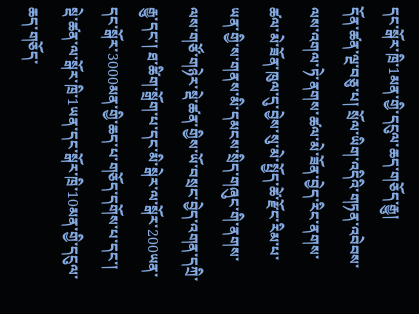དང་སྒོར་ཁྲི་1མན་གྱི་དངུལ་ཆད་གཅོད་རྒྱུ།
དོན་ཚན་ལྔ་བཅུ་པ། སྲོལ་ཡིག་འདིའི་གཏན་འབེབས་ལས་འགལ་ཏེ་ནགས་ཚལ་མེ་ཟོན་བྱེད་རིང་ནགས་ཚལ་མེ་ཟོན་ཁུལ་དུ་བྱེས་སུ་མེ་སྤྱོད་ཚེ་རྫོང་རིམ་པ་ཡན་གྱི་ས་གནས་མི་དམངས་སྲིད་གཞུང་གི་ནགས་ལས་གཙོ་གཉེར་སྡེ་ཚན་གྱིས་ཡོ་བསྲང་བྱེད་འགན་དཀྲི་རྒྱུ་དང་། ཐ་ཚིག་སྒྲོག་པ་དང་མི་སྒེར་ལ་སྒོར་200ཡན་དང་སྒོར་3000མན་གྱི་ཆད་པ་གཅོད་དགོས་པ་དང་། སྡེ་ཚན་ལ་སྒོར་ཁྲི་1ཡན་དང་སྒོར་ཁྲི་10མན་གྱི་དངུལ་ཆད་གཅོད་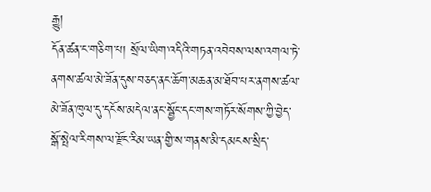རྒྱུ།
དོན་ཚན་ང་གཅིག་པ། སྲོལ་ཡིག་འདིའི་གཏན་འབེབས་ལས་འགལ་ཏེ་ནགས་ཚལ་མེ་ཟོན་དུས་བཅད་ནང་ཆོག་མཆན་མ་ཐོབ་པར་ནགས་ཚལ་མེ་ཟོན་ཁུལ་དུ་དངོས་མདེལ་ནང་སྦྱོང་དང་གས་གཏོར་སོགས་ཀྱི་བྱེད་སྒོ་སྤེལ་རིགས་ལ་རྫོང་རིམ་ཡན་གྱི་ས་གནས་མི་དམངས་སྲིད་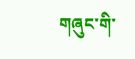གཞུང་གི་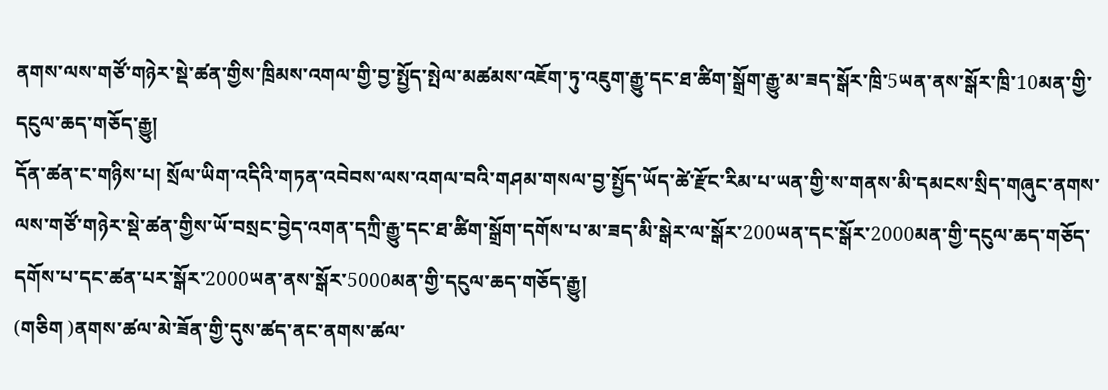ནགས་ལས་གཙོ་གཉེར་སྡེ་ཚན་གྱིས་ཁྲིམས་འགལ་གྱི་བྱ་སྤྱོད་སྤེལ་མཚམས་འཇོག་ཏུ་འཇུག་རྒྱུ་དང་ཐ་ཚིག་སྒྲོག་རྒྱུ་མ་ཟད་སྒོར་ཁྲི་5ཡན་ནས་སྒོར་ཁྲི་10མན་གྱི་དངུལ་ཆད་གཅོད་རྒྱུ།
དོན་ཚན་ང་གཉིས་པ། སྲོལ་ཡིག་འདིའི་གཏན་འབེབས་ལས་འགལ་བའི་གཤམ་གསལ་བྱ་སྤྱོད་ཡོད་ཚེ་རྫོང་རིམ་པ་ཡན་གྱི་ས་གནས་མི་དམངས་སྲིད་གཞུང་ནགས་ལས་གཙོ་གཉེར་སྡེ་ཚན་གྱིས་ཡོ་བསྲང་བྱེད་འགན་དཀྲི་རྒྱུ་དང་ཐ་ཚིག་སྒྲོག་དགོས་པ་མ་ཟད་མི་སྒེར་ལ་སྒོར་200ཡན་དང་སྒོར་2000མན་གྱི་དངུལ་ཆད་གཅོད་དགོས་པ་དང་ཚན་པར་སྒོར་2000ཡན་ནས་སྒོར་5000མན་གྱི་དངུལ་ཆད་གཅོད་རྒྱུ།
(གཅིག )ནགས་ཚལ་མེ་ཟོན་གྱི་དུས་ཚད་ནང་ནགས་ཚལ་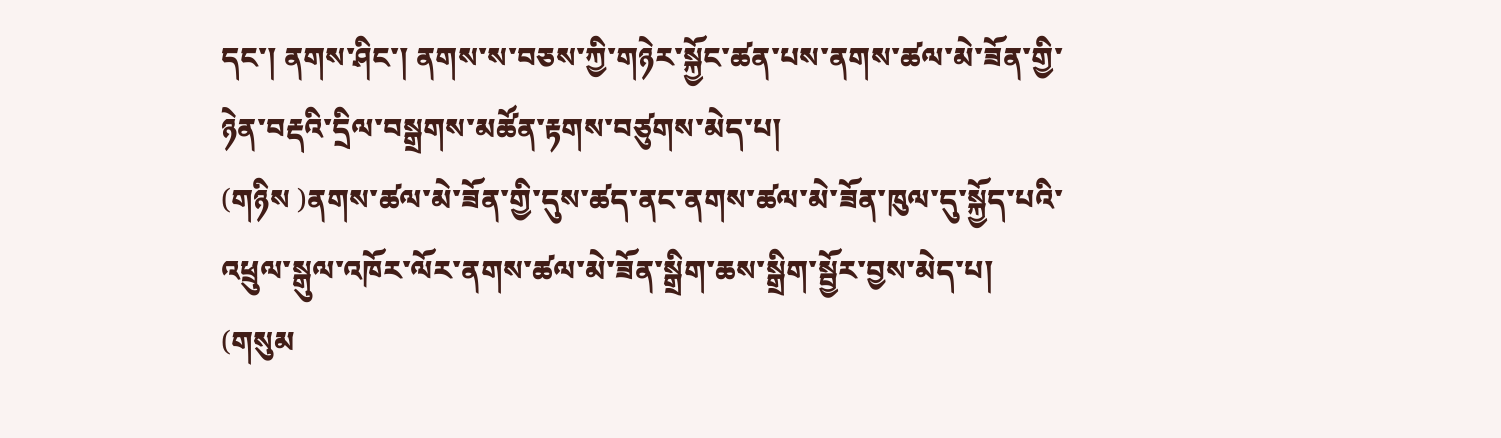དང་། ནགས་ཤིང་། ནགས་ས་བཅས་ཀྱི་གཉེར་སྐྱོང་ཚན་པས་ནགས་ཚལ་མེ་ཟོན་གྱི་ཉེན་བརྡའི་དྲིལ་བསྒྲགས་མཚོན་རྟགས་བཙུགས་མེད་པ།
(གཉིས )ནགས་ཚལ་མེ་ཟོན་གྱི་དུས་ཚད་ནང་ནགས་ཚལ་མེ་ཟོན་ཁུལ་དུ་སྐྱོད་པའི་འཕྲུལ་སྒུལ་འཁོར་ལོར་ནགས་ཚལ་མེ་ཟོན་སྒྲིག་ཆས་སྒྲིག་སྦྱོར་བྱས་མེད་པ།
(གསུམ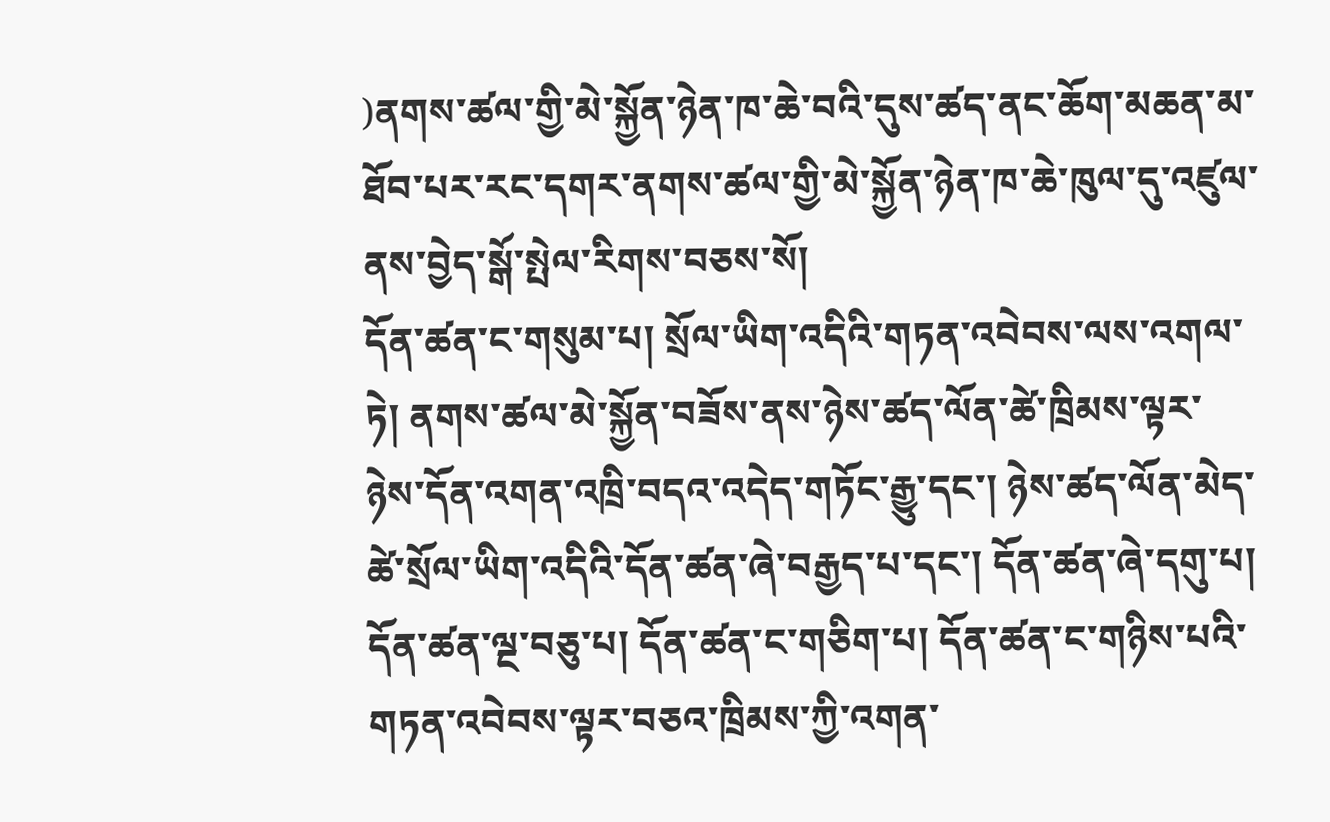)ནགས་ཚལ་གྱི་མེ་སྐྱོན་ཉེན་ཁ་ཆེ་བའི་དུས་ཚད་ནང་ཆོག་མཆན་མ་ཐོབ་པར་རང་དགར་ནགས་ཚལ་གྱི་མེ་སྐྱོན་ཉེན་ཁ་ཆེ་ཁུལ་དུ་འཛུལ་ནས་བྱེད་སྒོ་སྤེལ་རིགས་བཅས་སོ།
དོན་ཚན་ང་གསུམ་པ། སྲོལ་ཡིག་འདིའི་གཏན་འབེབས་ལས་འགལ་ཏེ། ནགས་ཚལ་མེ་སྐྱོན་བཟོས་ནས་ཉེས་ཚད་ལོན་ཚེ་ཁྲིམས་ལྟར་ཉེས་དོན་འགན་འཁྲི་བདའ་འདེད་གཏོང་རྒྱུ་དང་། ཉེས་ཚད་ལོན་མེད་ཚེ་སྲོལ་ཡིག་འདིའི་དོན་ཚན་ཞེ་བརྒྱད་པ་དང་། དོན་ཚན་ཞེ་དགུ་པ། དོན་ཚན་ལྔ་བཅུ་པ། དོན་ཚན་ང་གཅིག་པ། དོན་ཚན་ང་གཉིས་པའི་གཏན་འབེབས་ལྟར་བཅའ་ཁྲིམས་ཀྱི་འགན་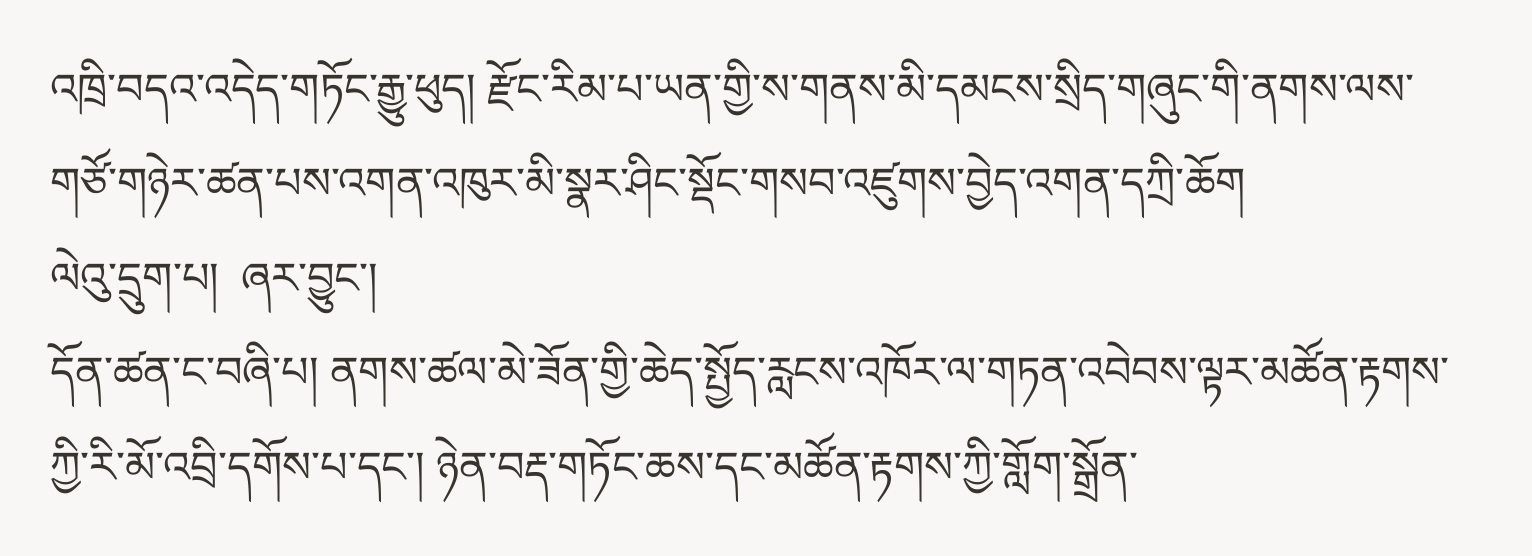འཁྲི་བདའ་འདེད་གཏོང་རྒྱུ་ཕུད། རྫོང་རིམ་པ་ཡན་གྱི་ས་གནས་མི་དམངས་སྲིད་གཞུང་གི་ནགས་ལས་གཙོ་གཉེར་ཚན་པས་འགན་འཁུར་མི་སྣར་ཤིང་སྡོང་གསབ་འཛུགས་བྱེད་འགན་དཀྲི་ཆོག
ལེའུ་དྲུག་པ།  ཞར་བྱུང་།
དོན་ཚན་ང་བཞི་པ། ནགས་ཚལ་མེ་ཟོན་གྱི་ཆེད་སྤྱོད་རླངས་འཁོར་ལ་གཏན་འབེབས་ལྟར་མཚོན་རྟགས་ཀྱི་རི་མོ་འབྲི་དགོས་པ་དང་། ཉེན་བརྡ་གཏོང་ཆས་དང་མཚོན་རྟགས་ཀྱི་གློག་སྒྲོན་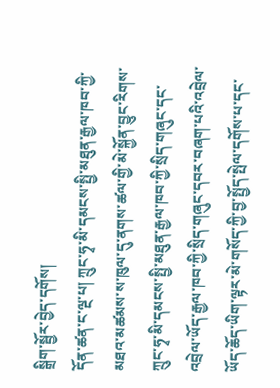སྒྲིག་སྦྱོར་བྱེད་དགོས།
དོན་ཚན་ང་ལྔ་པ། ཀྲུང་ཧྭ་མི་དམངས་སྤྱི་མཐུན་རྒྱལ་ཁབ་ཀྱི་མཐའ་མཚམས་ས་ཁུལ་དུ་ནགས་ཚལ་གྱི་མེ་སྐྱོན་བྱུང་རིགས་ཀྲུང་ཧྭ་མི་དམངས་སྤྱི་མཐུན་རྒྱལ་ཁབ་ཀྱི་སྲིད་གཞུང་དང་འབྲེལ་ཡོད་རྒྱལ་ཁབ་ཀྱི་སྲིད་གཞུང་དབར་བཞག་པའི་འབྲེལ་ཡོད་ཆོད་ཡིག་ལྟར་མེ་གསོད་ཀྱི་བྱ་སྤྱོད་སྤེལ་དགོས་པ་དང་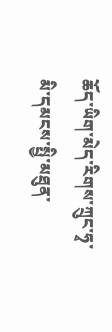ཆོད་ཡིག་མེད་རིགས་ཀྲུང་ཧྭ་མི་དམངས་སྤྱི་མཐུན་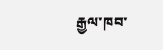རྒྱལ་ཁབ་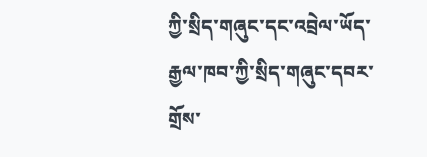ཀྱི་སྲིད་གཞུང་དང་འབྲེལ་ཡོད་རྒྱལ་ཁབ་ཀྱི་སྲིད་གཞུང་དབར་གྲོས་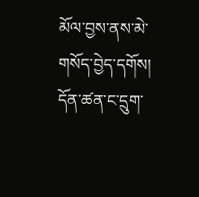མོལ་བྱས་ནས་མེ་གསོད་བྱེད་དགོས།
དོན་ཚན་ང་དྲུག་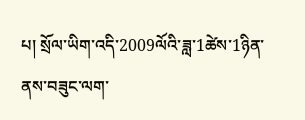པ། སྲོལ་ཡིག་འདི་2009ལོའི་ཟླ་1ཚེས་1ཉིན་ནས་བཟུང་ལག་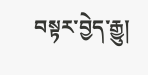བསྟར་བྱེད་རྒྱུ།